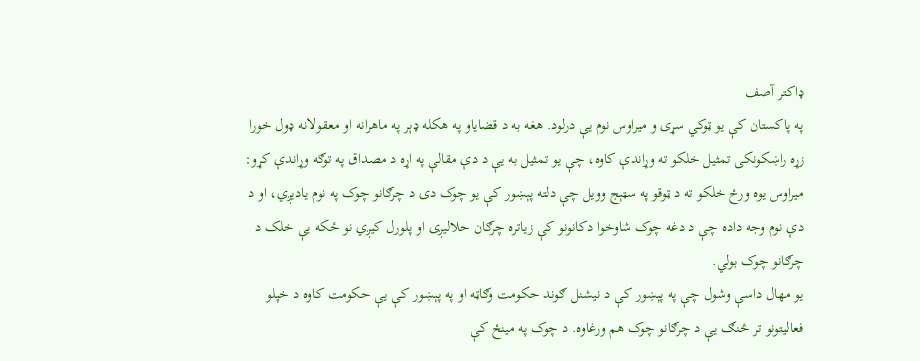ډاکتر آصف
په پاکستان کې یو ټوکي سړی و میراوس نوم یې درلود. هغه به د قضایاو په هکله ډېر په ماهرانه او معقولانه ډول خورا زړه راښکونکی تمثیل خلکو ته وړاندې کاوه، چې یو تمثیل به یې د دې مقالې په اړه د مصداق په توګه وړاندې کړو:
میراوس یوه ورځ خلکو ته د ټوقو په سټېج وویل چې دلته پېښور کې یو چوک دی د چرګانو چوک په نوم یادیږي، او د دې نوم وجه داده چې د دغه چوک شاوخوا دکانونو کې زیاتره چرګان حلالیږی او پلورل کیږي نو ځکه یې خلک د چرګانو چوک بولي.
یو مهال داسې وشول چې په پېښور کې د نیشنل ګوند حکومت وګاټه او په پېښور کې یې حکومت کاوه د خپلو فعالیتونو تر څنګ یې د چرګانو چوک هم ورغاوه. د چوک په مینځ کې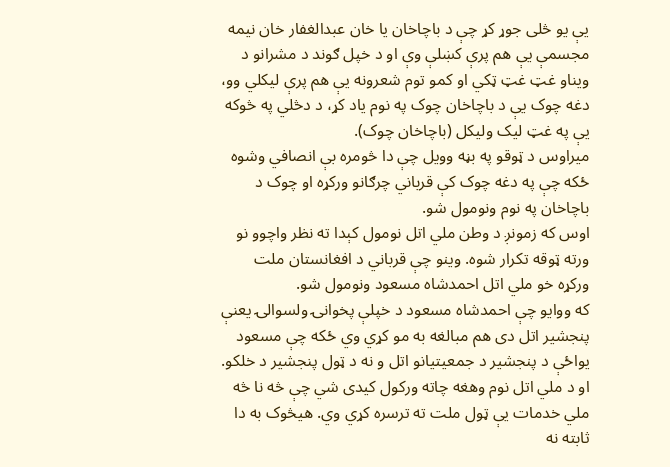یې یو څلی جوړ کړ چې د باچاخان یا خان عبدالغفار خان نیمه مجسمې یې هم پرې کښلې وې او د خپل ګوند د مشرانو د ویناو غټ غټ ټکي او کمو توم شعرونه یې هم پرې لیکلي وو، دغه چوک یې د باچاخان چوک په نوم یاد کړ، د دڅلي په څوکه یې په غټ لیک ولیکل (باچاخان چوک).
میراوس د ټوقو په بڼه وویل چې دا څومره بې انصافي وشوه ځکه چې په دغه چوک کې قرباني چرګانو ورکړه او چوک د باچاخان په نوم ونومول شو.
اوس که زمونږ د وطن ملي اتل نومول کېدا ته نظر واچوو نو ورته ټوقه تکرار شوه. وینو چې قرباني د افغانستان ملت ورکړه خو ملي اتل احمدشاه مسعود ونومول شو.
که ووایو چې احمدشاه مسعود د خپلې پخوانۍ ولسوالۍ یعنې پنجشیر اتل دی هم مبالغه به مو کړي وي ځکه چې مسعود یواځې د پنجشیر د جمعیتیانو اتل و نه د ټول پنجشیر د خلکو.
او د ملي اتل نوم وهغه چاته ورکول کیدی شي چې څه نا څه ملي خدمات یې ټول ملت ته ترسره کړي وي. هیڅوک به دا ثابته نه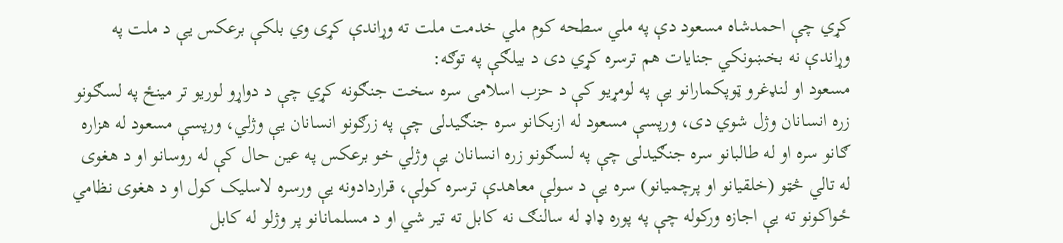کړي چې احمدشاه مسعود دې په ملي سطحه کوم ملي خدمت ملت ته وړاندې کړی وي بلکې برعکس یې د ملت په وړاندې نه بخښونکي جنایات هم ترسره کړي دی د بیلګې په توګه:
مسعود او لنډغرو ټوپکمارانو یې په لومړیو کې د حزب اسلامی سره سخت جنګونه کړي چې د دواړو لوریو تر مینځ په لسګونو زره انسانان وژل شوي دی، ورپسې مسعود له ازبکانو سره جنګیدلی چې په زرګونو انسانان یې وژلي، ورپسې مسعود له هزاره ګانو سره او له طالبانو سره جنګیدلی چې په لسګونو زره انسانان یې وژلي خو برعکس په عین حال کې له روسانو او د هغوی له تالي څټو (خلقیانو او پرچمیانو) سره یې د سولې معاهدې ترسره کولې، قراردادونه یې ورسره لاسلیک کول او د هغوی نظامي ځواکونو ته یې اجازه ورکوله چې په پوره ډاډ له سالنګ نه کابل ته تیر شي او د مسلمانانو پر وژلو له کابل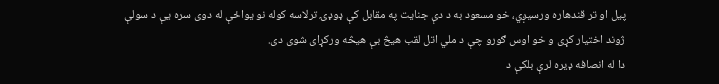پیل او تر قندهاره ورسیږي، خو مسعود به د دې جنایت په مقابل کې ډوډۍ ترلاسه کوله نو یواځې له دوی سره یې د سولې ژوند اختیار کړی و خو اوس ګورو چې د ملي اتل لقب هیڅ بې هیڅه ورکړای شوی دی.
دا له انصافه ډیره لرې بلکې د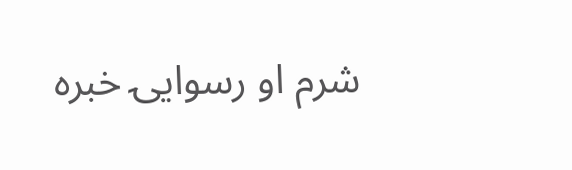شرم او رسوایۍ خبره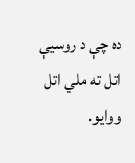ده چې د روسيې اتل ته ملي اتل ووایو.